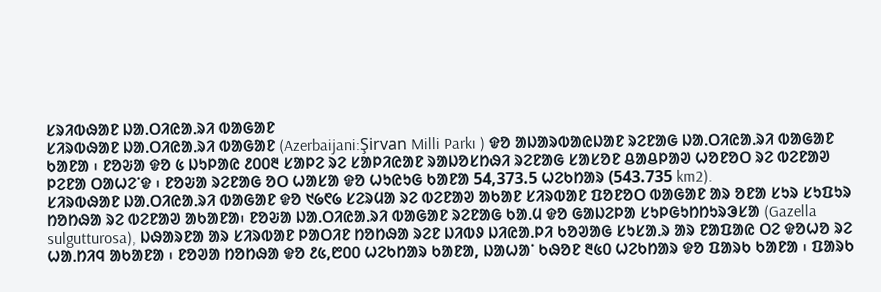ᱥᱨᱤᱵᱷᱟᱱ ᱡᱟᱹᱛᱤᱭᱟᱹᱨᱤ ᱵᱟᱜᱟᱱ
ᱥᱤᱨᱵᱷᱟᱱ ᱡᱟᱹᱛᱤᱭᱟᱹᱨᱤ ᱵᱟᱜᱟᱱ (Azerbaijani:Şirvan Milli Parkı ) ᱫᱚ ᱟᱡᱟᱨᱵᱟᱭᱡᱟᱱ ᱨᱮᱱᱟᱜ ᱡᱟᱹᱛᱤᱭᱟᱹᱨᱤ ᱵᱟᱜᱟᱱ ᱠᱟᱱᱟ ᱾ ᱱᱚᱶᱟ ᱫᱚ ᱕ ᱡᱩᱞᱟᱭ ᱒᱐᱐᱓ ᱥᱟᱞᱮ ᱨᱮ ᱥᱟᱞᱤᱭᱟᱱ ᱨᱟᱡᱚᱥᱴᱷᱤ ᱨᱮᱱᱟᱜ ᱥᱟᱥᱚᱱ ᱪᱟᱪᱞᱟᱣ ᱦᱚᱱᱚᱛ ᱨᱮ ᱵᱮᱱᱟᱣ ᱞᱮᱱᱟ ᱛᱟᱦᱮᱸᱫ ᱾ ᱱᱚᱶᱟ ᱨᱮᱱᱟᱜ ᱚᱛ ᱦᱟᱥᱟ ᱫᱚ ᱦᱩᱭᱩᱜ ᱠᱟᱱᱟ 54,373.5 ᱦᱮᱠᱴᱟᱨ (543.735 km2).
ᱥᱤᱨᱵᱷᱟᱱ ᱡᱟᱹᱛᱤᱭᱟᱹᱨᱤ ᱵᱟᱜᱟᱱ ᱫᱚ ᱑᱙᱖᱙ ᱥᱮᱨᱢᱟ ᱨᱮ ᱵᱮᱱᱟᱣ ᱟᱠᱟᱱ ᱥᱤᱨᱵᱟᱱ ᱯᱚᱱᱚᱛ ᱵᱟᱜᱟᱱ ᱟᱨ ᱚᱱᱟ ᱥᱩᱨ ᱥᱩᱯᱩᱨ ᱴᱚᱴᱷᱟ ᱨᱮ ᱵᱮᱱᱟᱣ ᱟᱠᱟᱱᱟ᱾ ᱱᱚᱶᱟ ᱡᱟᱹᱛᱤᱭᱟᱹᱨᱤ ᱵᱟᱜᱟᱱ ᱨᱮᱱᱟᱜ ᱠᱟᱹᱢ ᱫᱚ ᱜᱟᱡᱮᱞᱟ ᱥᱩᱞᱜᱩᱴᱴᱩᱨᱳᱥᱟ (Gazella sulgutturosa), ᱡᱷᱟᱨᱱᱟ ᱟᱨ ᱥᱤᱨᱵᱟᱱ ᱞᱟᱛᱤᱱ ᱴᱚᱴᱷᱟ ᱨᱮᱱ ᱡᱤᱵᱽ ᱡᱤᱭᱟᱹᱞᱤ ᱠᱚᱣᱟᱜ ᱥᱩᱥᱟᱹᱨ ᱟᱨ ᱱᱟᱯᱟᱭ ᱛᱮ ᱫᱚᱦᱚ ᱨᱮ ᱦᱟᱹᱴᱤᱧ ᱟᱠᱟᱱᱟ ᱾ ᱱᱚᱣᱟ ᱴᱚᱴᱷᱟ ᱫᱚ ᱒᱕,᱘᱐᱐ ᱦᱮᱠᱴᱟᱨ ᱠᱟᱱᱟ, ᱡᱟᱦᱟᱸ ᱠᱷᱚᱱ ᱓᱕᱐ ᱦᱮᱠᱴᱟᱨ ᱫᱚ ᱯᱟᱨᱠ ᱠᱟᱱᱟ ᱾ ᱯᱟᱨᱠ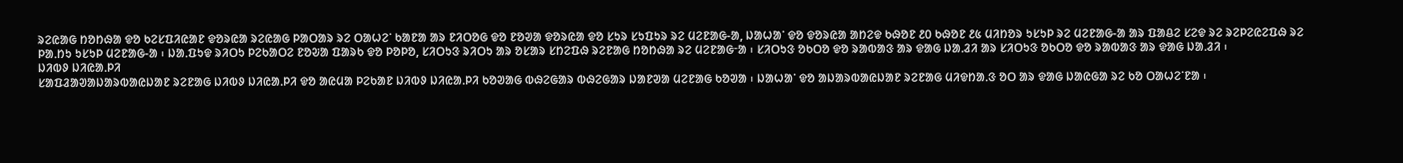ᱨᱮᱭᱟᱜ ᱴᱚᱴᱷᱟ ᱫᱚ ᱠᱮᱥᱯᱤᱭᱟᱱ ᱫᱚᱨᱭᱟ ᱨᱮᱭᱟᱜ ᱞᱟᱛᱟᱨ ᱨᱮ ᱛᱟᱦᱮᱸ ᱠᱟᱱᱟ ᱟᱨ ᱱᱤᱛᱚᱜ ᱫᱚ ᱱᱚᱣᱟ ᱫᱚᱨᱭᱟ ᱫᱚ ᱥᱩᱨ ᱥᱩᱯᱩᱨ ᱨᱮ ᱢᱮᱱᱟᱜ-ᱟ, ᱡᱟᱦᱟᱸ ᱫᱚ ᱫᱚᱨᱭᱟ ᱟᱴᱮᱫ ᱠᱷᱚᱱ ᱒᱐ ᱠᱷᱚᱱ ᱒᱕ ᱢᱤᱴᱚᱨ ᱩᱥᱩᱞ ᱨᱮ ᱢᱮᱱᱟᱜ-ᱟ ᱟᱨ ᱯᱟᱪᱮ ᱥᱮᱫ ᱨᱮ ᱨᱮᱞᱮᱭᱮᱯᱷ ᱨᱮ ᱞᱟᱹᱴᱩ ᱩᱥᱩᱞ ᱢᱮᱱᱟᱜ-ᱟ ᱾ ᱡᱟᱹᱯᱩᱫ ᱨᱤᱛᱩ ᱞᱮᱠᱟᱛᱮ ᱱᱚᱶᱟ ᱯᱟᱨᱠ ᱫᱚ ᱞᱚᱞᱚ, ᱥᱤᱛᱩᱝ ᱨᱤᱛᱩ ᱟᱨ ᱚᱥᱟᱨ ᱥᱴᱮᱯᱷ ᱨᱮᱱᱟᱜ ᱴᱚᱴᱷᱟ ᱨᱮ ᱢᱮᱱᱟᱜᱼᱟ ᱾ ᱥᱤᱛᱩᱝ ᱚᱠᱛᱚ ᱫᱚ ᱨᱟᱵᱟᱝ ᱟᱨ ᱫᱟᱜ ᱡᱟᱹᱲᱤ ᱟᱨ ᱥᱤᱛᱩᱝ ᱚᱠᱛᱚ ᱫᱚ ᱨᱟᱵᱟᱝ ᱟᱨ ᱫᱟᱜ ᱡᱟᱹᱲᱤ ᱾
ᱡᱤᱵᱽ ᱡᱤᱭᱟᱹᱞᱤ
ᱥᱟᱯᱲᱟᱣᱟᱡᱟᱨᱵᱟᱭᱡᱟᱱ ᱨᱮᱱᱟᱜ ᱡᱤᱵᱽ ᱡᱤᱭᱟᱹᱞᱤ ᱫᱚ ᱟᱭᱢᱟ ᱞᱮᱠᱟᱱ ᱡᱤᱵᱽ ᱡᱤᱭᱟᱹᱞᱤ ᱠᱚᱣᱟᱜ ᱵᱷᱮᱜᱟᱨ ᱵᱷᱮᱜᱟᱨ ᱡᱟᱱᱣᱟ ᱢᱮᱱᱟᱜ ᱠᱚᱣᱟ ᱾ ᱡᱟᱦᱟᱸ ᱫᱚ ᱟᱡᱟᱨᱵᱟᱭᱡᱟᱱ ᱨᱮᱱᱟᱜ ᱢᱤᱫᱴᱟᱹᱝ ᱚᱛ ᱟᱨ ᱫᱟᱜ ᱡᱟᱭᱜᱟ ᱨᱮ ᱠᱚ ᱛᱟᱦᱮᱸᱱᱟ ᱾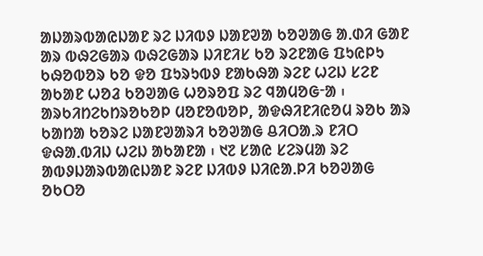ᱟᱡᱟᱨᱵᱟᱭᱡᱟᱱ ᱨᱮ ᱡᱤᱵᱽ ᱡᱟᱱᱣᱟ ᱠᱚᱣᱟᱜ ᱟᱹᱰᱤ ᱜᱟᱱ ᱟᱨ ᱵᱷᱮᱜᱟᱨ ᱵᱷᱮᱜᱟᱨ ᱡᱤᱱᱤᱥ ᱠᱚ ᱨᱮᱱᱟᱜ ᱯᱩᱭᱞᱩ ᱠᱷᱚᱵᱚᱨ ᱠᱚ ᱫᱚ ᱯᱩᱨᱩᱵᱽ ᱱᱟᱠᱷᱟ ᱨᱮᱱ ᱦᱮᱡ ᱥᱮᱱ ᱟᱠᱟᱱ ᱦᱚᱲ ᱠᱚᱣᱟᱜ ᱦᱚᱨᱚᱯ ᱨᱮ ᱧᱟᱢᱚᱜᱼᱟ ᱾ ᱟᱨᱠᱤᱴᱮᱠᱴᱨᱚᱠᱚᱞ ᱢᱚᱱᱚᱵᱚᱞ, ᱟᱫᱷᱤᱱᱤᱭᱚᱢ ᱨᱚᱠ ᱟᱨ ᱠᱟᱴᱟ ᱠᱚᱨᱮ ᱡᱟᱱᱣᱟᱨᱤ ᱠᱚᱣᱟᱜ ᱪᱤᱛᱟᱹᱨ ᱱᱤᱛ ᱫᱷᱟᱹᱵᱤᱡ ᱦᱮᱡ ᱟᱠᱟᱱᱟ ᱾ ᱑᱗ ᱥᱟᱭ ᱥᱮᱨᱢᱟ ᱨᱮ ᱟᱵᱽᱡᱟᱨᱵᱟᱭᱡᱟᱱ ᱨᱮᱱ ᱡᱤᱵᱽ ᱡᱤᱭᱟᱹᱞᱤ ᱠᱚᱣᱟᱜ ᱚᱠᱛᱚ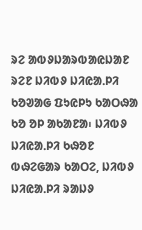ᱨᱮ ᱟᱵᱽᱡᱟᱨᱵᱟᱭᱡᱟᱱ ᱨᱮᱱ ᱡᱤᱵᱽ ᱡᱤᱭᱟᱹᱞᱤ ᱠᱚᱣᱟᱜ ᱯᱩᱭᱞᱩ ᱠᱟᱛᱷᱟ ᱠᱚ ᱚᱞ ᱟᱠᱟᱱᱟ᱾ ᱡᱤᱵᱽ ᱡᱤᱭᱟᱹᱞᱤ ᱠᱷᱚᱱ ᱵᱷᱮᱜᱟᱨ ᱠᱟᱛᱮ, ᱡᱤᱵᱽ ᱡᱤᱭᱟᱹᱞᱤ ᱨᱟᱡᱽ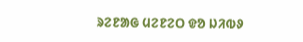ᱨᱮᱱᱟᱜ ᱢᱮᱱᱮᱛ ᱫᱚ ᱡᱤᱵᱽ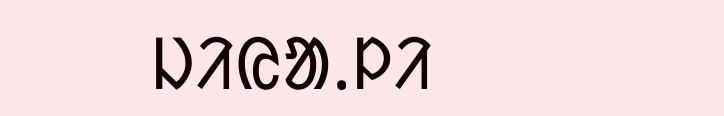ᱡᱤᱭᱟᱹᱞᱤ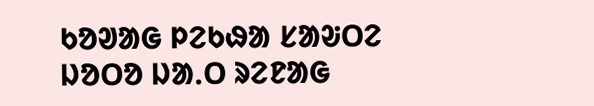ᱠᱚᱣᱟᱜ ᱞᱮᱠᱷᱟ ᱥᱟᱶᱛᱮ ᱡᱚᱛᱚ ᱡᱟᱹᱛ ᱨᱮᱱᱟᱜ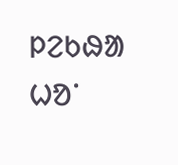ᱞᱮᱠᱷᱟ ᱦᱚᱸ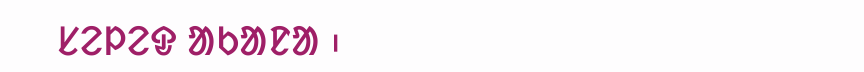ᱥᱮᱞᱮᱫ ᱟᱠᱟᱱᱟ ᱾